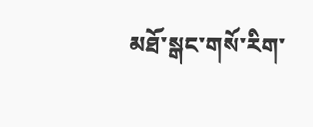མཐོ་སྒང་གསོ་རིག་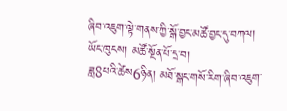ཞིབ་འཇུག་ལྟེ་གནས་ཀྱི་སྒོ་བྱང་མཚོ་བྱང་དུ་བཀལ།
ཡོང་ཁུངས། མཚོ་སྔོན་པོ་དྲ་བ།
ཟླ8པའི་ཚེས6ཉིན། མཐོ་སྒང་གསོ་རིག་ཞིབ་འཇུག་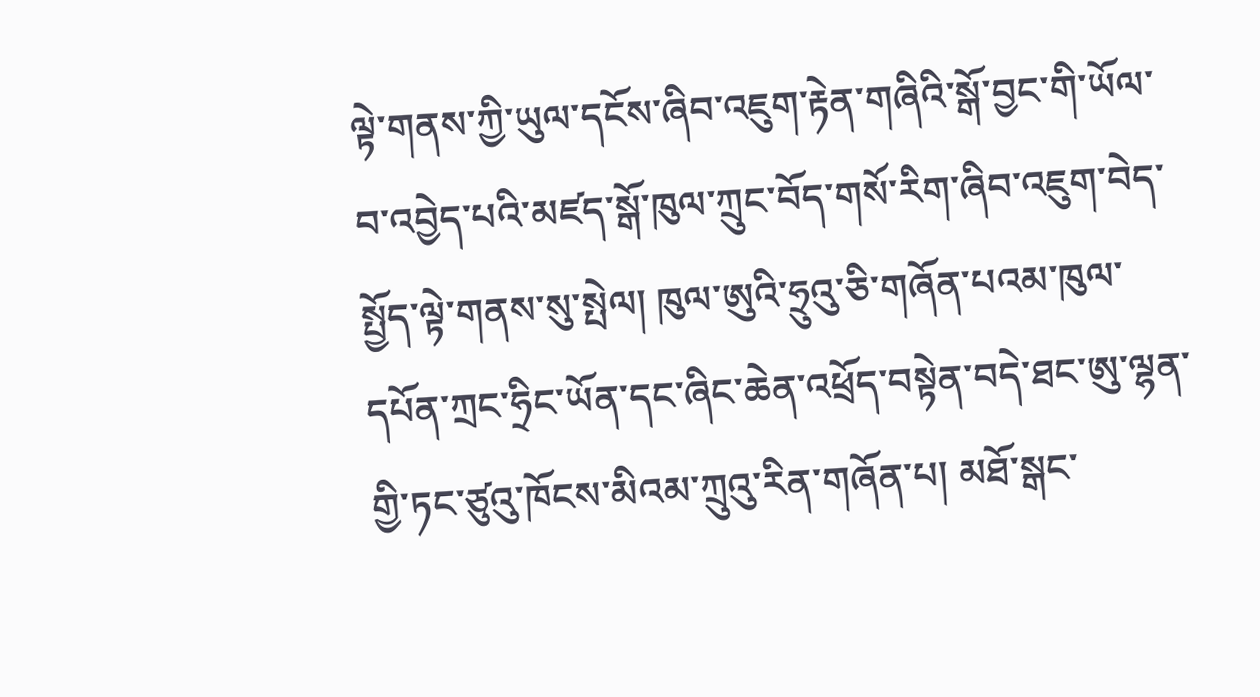ལྟེ་གནས་ཀྱི་ཡུལ་དངོས་ཞིབ་འཇུག་རྟེན་གཞིའི་སྒོ་བྱང་གི་ཡོལ་བ་འབྱེད་པའི་མཛད་སྒོ་ཁུལ་ཀྲུང་བོད་གསོ་རིག་ཞིབ་འཇུག་བེད་སྤྱོད་ལྟེ་གནས་སུ་སྤེལ། ཁུལ་ཨུའི་ཧྲུའུ་ཅི་གཞོན་པའམ་ཁུལ་དཔོན་ཀྲང་ཧྲིང་ཡོན་དང་ཞིང་ཆེན་འཕྲོད་བསྟེན་བདེ་ཐང་ཨུ་ལྷན་གྱི་ཏང་ཙུའུ་ཁོངས་མིའམ་ཀྲུའུ་རིན་གཞོན་པ། མཐོ་སྒང་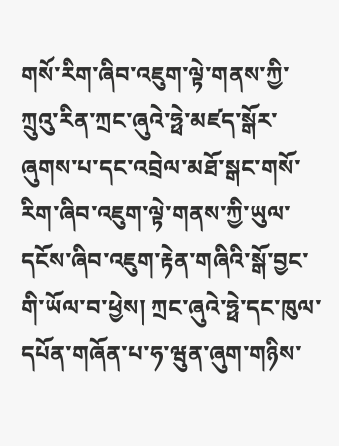གསོ་རིག་ཞིབ་འཇུག་ལྟེ་གནས་ཀྱི་ཀྲུའུ་རིན་ཀྲང་ཞུའེ་ཧྥེ་མཛད་སྒོར་ཞུགས་པ་དང་འབྲེལ་མཐོ་སྒང་གསོ་རིག་ཞིབ་འཇུག་ལྟེ་གནས་ཀྱི་ཡུལ་དངོས་ཞིབ་འཇུག་རྟེན་གཞིའི་སྒོ་བྱང་གི་ཡོལ་བ་ཕྱེས། ཀྲང་ཞུའེ་ཧྥེ་དང་ཁུལ་དཔོན་གཞོན་པ་ཧ་ཝུན་ཞུག་གཉིས་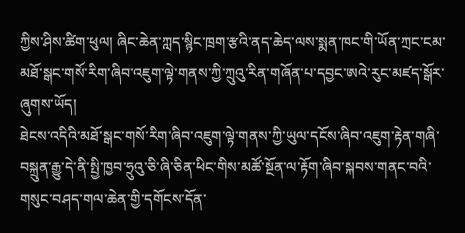ཀྱིས་ཤིས་ཚིག་ཕུལ། ཞིང་ཆེན་ཀླད་སྙིང་ཁྲག་རྩའི་ནད་ཆེད་ལས་སྨན་ཁང་གི་ཡོན་ཀྲང་ངམ་མཐོ་སྒང་གསོ་རིག་ཞིབ་འཇུག་ལྟེ་གནས་ཀྱི་ཀྲུའུ་རིན་གཞོན་པ་དབྱང་ཨའེ་རུང་མཛད་སྒོར་ཞུགས་ཡོད།
ཐེངས་འདིའི་མཐོ་སྒང་གསོ་རིག་ཞིབ་འཇུག་ལྟེ་གནས་ཀྱི་ཡུལ་དངོས་ཞིབ་འཇུག་རྟེན་གཞི་བསྐྲུན་རྒྱུ་དེ་ནི་སྤྱི་ཁྱབ་ཧྲུའུ་ཅི་ཞི་ཅིན་ཕིང་གིས་མཚོ་སྔོན་ལ་རྟོག་ཞིབ་སྐབས་གནང་བའི་གསུང་བཤད་གལ་ཆེན་གྱི་དགོངས་དོན་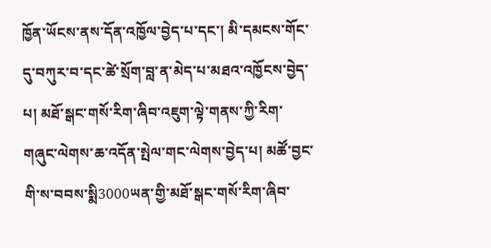ཁྱོན་ཡོངས་ནས་དོན་འཁྱོལ་བྱེད་པ་དང་། མི་དམངས་གོང་དུ་བཀུར་བ་དང་ཚེ་སྲོག་བླ་ན་མེད་པ་མཐའ་འཁྱོངས་བྱེད་པ། མཐོ་སྒང་གསོ་རིག་ཞིབ་འཇུག་ལྟེ་གནས་ཀྱི་རིག་གཞུང་ལེགས་ཆ་འདོན་སྤེལ་གང་ལེགས་བྱེད་པ། མཚོ་བྱང་གི་ས་བབས་སྨི3000ཡན་གྱི་མཐོ་སྒང་གསོ་རིག་ཞིབ་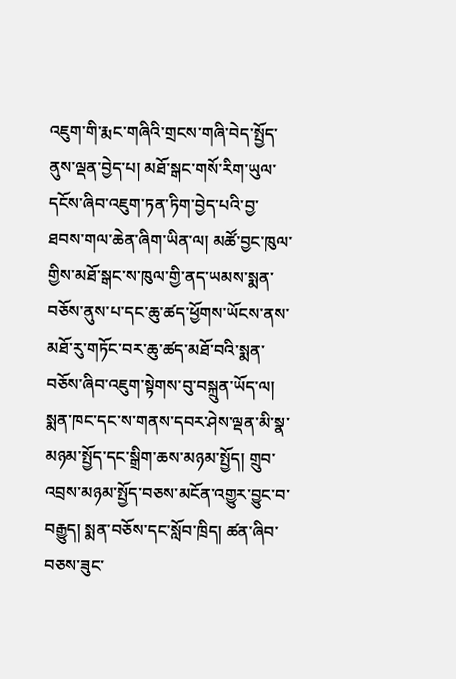འཇུག་གི་རྨང་གཞིའི་གྲངས་གཞི་བེད་སྤྱོད་ནུས་ལྡན་བྱེད་པ། མཐོ་སྒང་གསོ་རིག་ཡུལ་དངོས་ཞིབ་འཇུག་ཏན་ཏིག་བྱེད་པའི་བྱ་ཐབས་གལ་ཆེན་ཞིག་ཡིན་ལ། མཚོ་བྱང་ཁུལ་གྱིས་མཐོ་སྒང་ས་ཁུལ་གྱི་ནད་ཡམས་སྨན་བཅོས་ནུས་པ་དང་ཆུ་ཚད་ཕྱོགས་ཡོངས་ནས་མཐོ་རུ་གཏོང་བར་ཆུ་ཚད་མཐོ་བའི་སྨན་བཅོས་ཞིབ་འཇུག་སྟེགས་བུ་བསྐྲུན་ཡོད་ལ། སྨན་ཁང་དང་ས་གནས་དབར་ཤེས་ལྡན་མི་སྣ་མཉམ་སྤྱོད་དང་སྒྲིག་ཆས་མཉམ་སྤྱོད། གྲུབ་འབྲས་མཉམ་སྤྱོད་བཅས་མངོན་འགྱུར་བྱུང་བ་བརྒྱུད། སྨན་བཅོས་དང་སློབ་ཁྲིད། ཚན་ཞིབ་བཅས་ཟུང་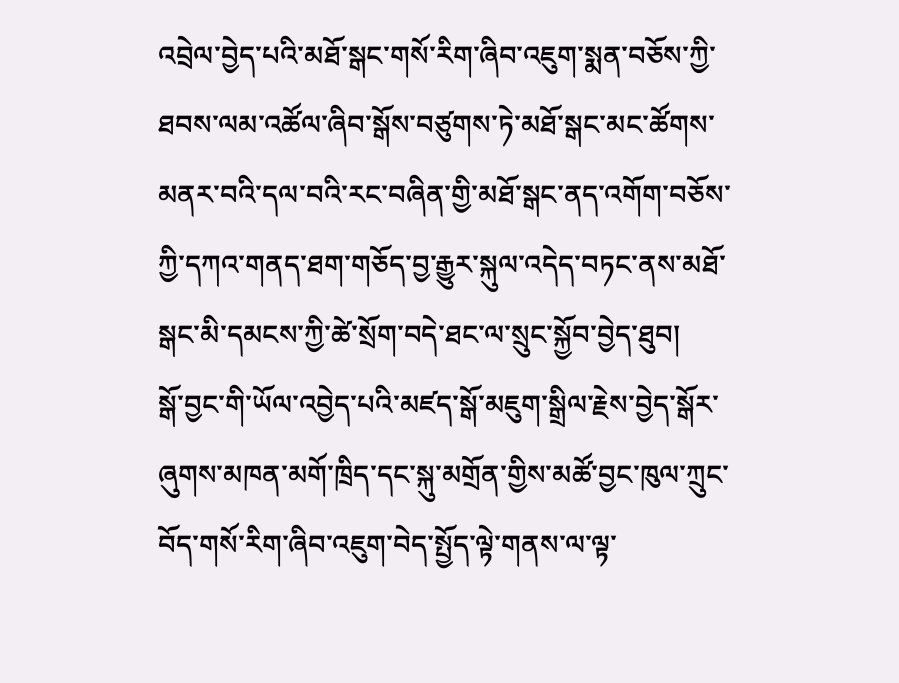འབྲེལ་བྱེད་པའི་མཐོ་སྒང་གསོ་རིག་ཞིབ་འཇུག་སྨན་བཅོས་ཀྱི་ཐབས་ལམ་འཚོལ་ཞིབ་སྒོས་བཙུགས་ཏེ་མཐོ་སྒང་མང་ཚོགས་མནར་བའི་དལ་བའི་རང་བཞིན་གྱི་མཐོ་སྒང་ནད་འགོག་བཅོས་ཀྱི་དཀའ་གནད་ཐག་གཅོད་བྱ་རྒྱུར་སྐུལ་འདེད་བཏང་ནས་མཐོ་སྒང་མི་དམངས་ཀྱི་ཚེ་སྲོག་བདེ་ཐང་ལ་སྲུང་སྐྱོབ་བྱེད་ཐུབ།
སྒོ་བྱང་གི་ཡོལ་འབྱེད་པའི་མཛད་སྒོ་མཇུག་སྒྲིལ་རྗེས་བྱེད་སྒོར་ཞུགས་མཁན་མགོ་ཁྲིད་དང་སྐུ་མགྲོན་གྱིས་མཚོ་བྱང་ཁུལ་ཀྲུང་བོད་གསོ་རིག་ཞིབ་འཇུག་བེད་སྤྱོད་ལྟེ་གནས་ལ་ལྟ་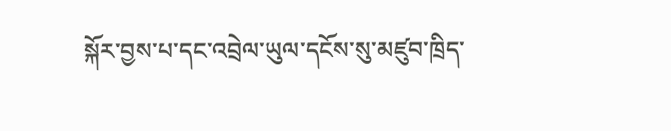སྐོར་བྱས་པ་དང་འབྲེལ་ཡུལ་དངོས་སུ་མཛུབ་ཁྲིད་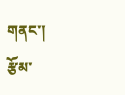གནང་།
རྩོམ་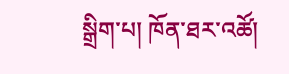སྒྲིག་པ། ཁོན་ཐར་འཚོ།